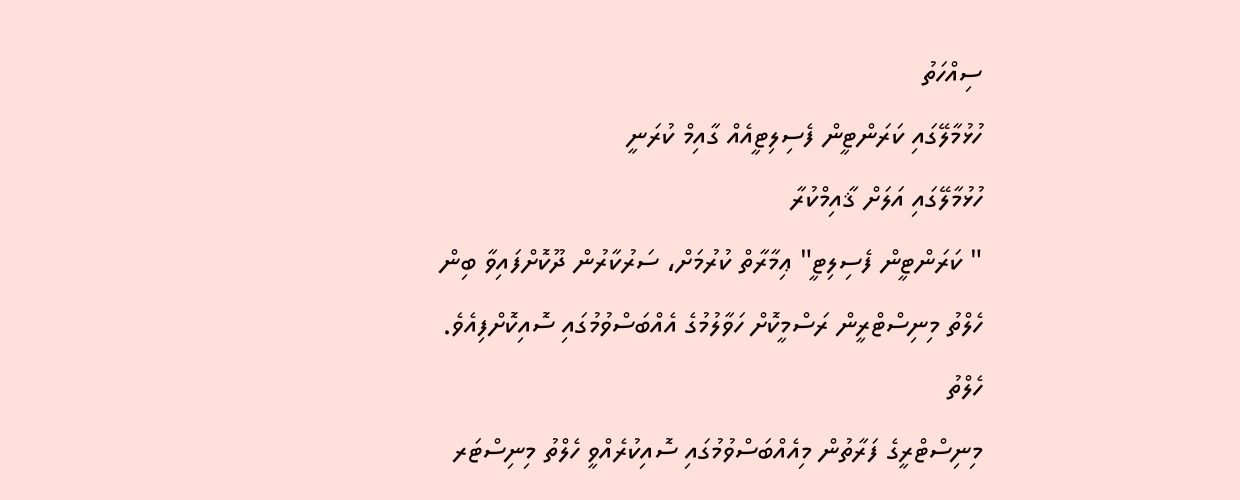ސިއްހަތު
ހުޅުމާލޭގައި ކަރަންޓީން ފެސިލިޓީއެއް ގާއިމް ކުރަނީ
ހުޅުމާލޭގައި އަލަށް ޤާއިމްކުރާ
" ކަރަންޓީން ފެސިލިޓީ" ޢިމާރާތް ކުރުމަށް، ސަރުކާރުން ދޫކޮށްފައިވާ ބިން
ހެލްތު މިނިސްޓްރީން ރަސްމީކޮށް ހަވާލުމުގެ އެއްބަސްވުމުގައި ސޮއިކޮށްފިއެވެ.
ހެލްތު
މިނިސްޓްރީގެ ފަރާތުން މިއެއްބަސްވުމުގައި ސޮއިކުރެއްވީ ހެލްތު މިނިސްޓަރ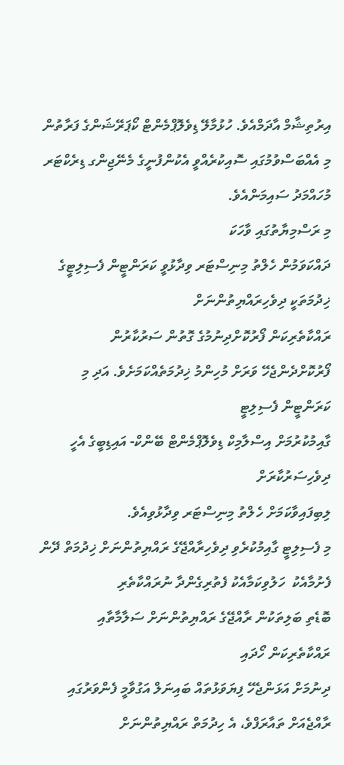އިރުތިޝާމް އާދަމްއެވެ. ހުޅުމާލޭ ޑިވެލޮޕްމެންޓް ކޯޕަރޭޝަންގެ ފަރާތުން މި އެއްބަސްވުމުގައި ސޮއިކުރެއްވީ އެކުންފުނީގެ މެނޭޖިންގ ޑިރެކްޓަރ މުހައްމަދު ސައިމަންއެވެ.
މި ރަސްމިޔާތުގައި ވާހަކަ
ދައްކަވަމުން ހެލްތު މިނިސްޓަރ ވިދާޅުވީ ކަރަންޓީން ފެސިލިޓީގެ ޚިދުމަތަކީ ދިވެހިރައްޔިތުންނަށް
ރައްކާތެރިކަން ފޯރުކޮށްދިނުމުގެ ގޮތުން ސަރުކާރުން
ފޯރުކޮށްދެންޖެހޭ ވަރަށް މުހިންމު ޚިދުމަތެއްކަމަށެވެ. އަދި މި ކަރަންޓީން ފެސިލިޓީ
ގާއިމުކުރުމަށް އިސްލާމިކް ޑިވެލޮޕްމެންޓް ބޭންކް- އައިޑިބީގެ އެހީ ދިވެހިސަރުކާރަށް
ލިބިފައިވާކަމަށް ހެލްތު މިނިސްޓަރ ވިދާޅުވިއެވެ.
މި ފެސިލިޓީ ގާއިމުކުރެވި ދިވެހިރާއްޖޭގެ ރައްޔިތުންނަށް ޚިދުމަތް ދޭން
ފެށުމާއެކު  ހަލުވިކަމާއެކު ފެތުރިގެންދާ ނުރައްކާތެރި
ބޮޑެތި ބަލިތަކުން ރާއްޖޭގެ ރައްޔިތުންނަށް ސަލާމާތާއި ރައްކާތެރިކަން ހޯދައި
ދިނުމަށް އަޅަންޖެހޭ ފިޔަވަޅުތައް ބައިނަލް އަގުވާމީ ފެންވަރުގައި
ރާއްޖެއަށް ތައާރަފްވެ، އެ ހިދުމަތް ރައްޔިތުންނަށް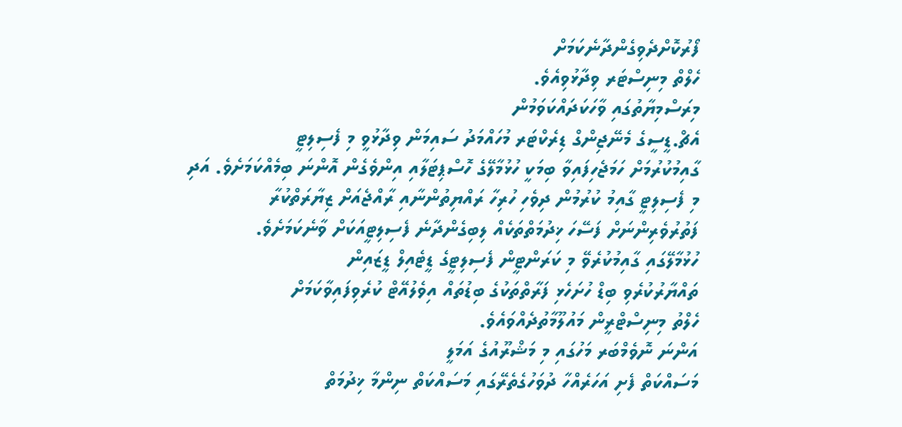ފޯރުކޮށްދެވިގެންދާނެކަމަށް
ހެލްތް މިނިސްޓަރ ވިދާޅުވިއެވެ.
މިރަސްމިޔާތުގައި ވާހަކަދައްކަވަމުން
އެޗް.ޑީސީގެ މެނޭޖިންގް ޑިރެކްޓަރ މުހައްމަދު ސައިމަން ވިދާޅުވީ މި ފެސިލިޓީ
ގާއިމުކުރުމަށް ހަމަޖެހިފައިވާ ބިމަކީ ހުޅުމާލޭގެ ހޮސްޕިޓަލާއި އިންވެގެން އޮންނަ ބިމެއްކަމަށެވެ. އަދި
މި ފެސިލިޓީ ގާއިމު ކުރުމުން ދިވެހި ހުރިހާ ރައްޔިތުންނާއި ރާއްޖެއަށް ޒިޔާރަތްކުރާ
ފަތުރުވެރިންނަށް ފަސޭހަ ޚިދުމަތްތަކެއް ލިބިގެންދާނެ ފެސިލިޓީއަކަށް ވާނެކަމަށެވެ.
ހުޅުމާލޭގައި ގާއިމުކުރެވޭ މި ކަރަންޓީން ފެސިލިޓީގެ ޑީޓެއިލް ޑީޒައިން
ތައްޔާރުކުރެވި ބިޑް ހުށަހެޅި ފަރާތްތަކުގެ ބިޑުތައް އިވެލުއޭޓް ކުރެވިފައިވާކަމަށް
ހެލްތު މިނިސްޓްރީން މައުލޫމާތުދެއްވައެވެ.
އަންނަ ނޮވެމްބަރ މަހުގައި މި މަޝްރޫއުގެ އަމަލީ
މަސައްކަތް ފެށި އަހަރެއްހާ ދުވަހުގެތެރޭގައި މަސައްކަތް ނިންމާ ޚިދުމަތް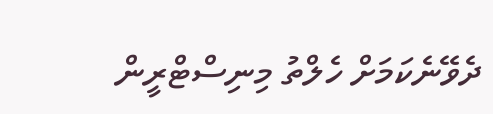ދެވޭނެކަމަށް ހެލްތު މިނިސްޓްރީން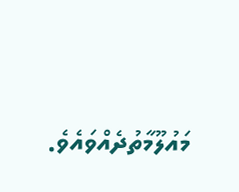މައުލޫމާތުދެއްވައެވެ.